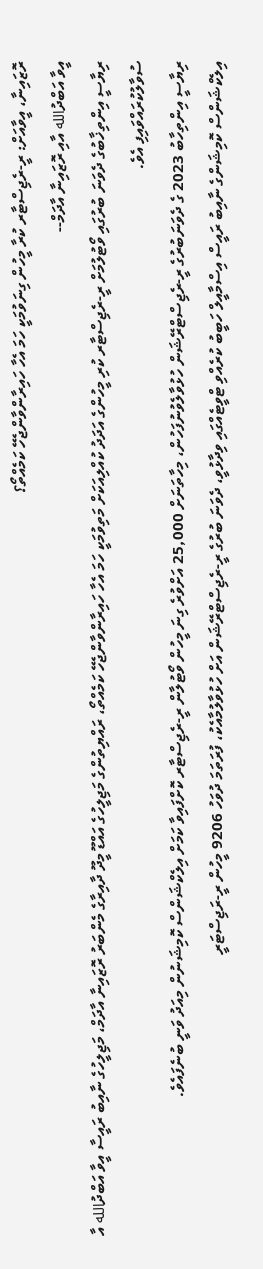ރޮޒައިނާ، އީވާއަށް: ރީ-ރެޖިސްޓާރ ކުރާ މީހުން ގިނަވުމަކީ ހަމަ އެހާ ހައިރާންވާންޖެހޭ ކަމެއްތޯ؟
އީވާ އަބްދުالله އާއި ރޮޒައިނާ އާދަމް--
ރިޔާސީ އިންތިޚާބުގެ ދެވަނަ ބުރުގައި ވޯޓުލުމަށް ރީ-ރެޖިސްޓާރ ކުރި މީހުންގެ އަދަދު ކުއްލިއަކަށް މަތިވުމަކީ ހަމަ އެހާ ހައިރާންވާންޖެހޭ ކަމެއްތޯ، ރައްޔިތުންގެ މަޖިލީހުގެ އައްޑޫ މީދޫ ދާއިރާގެ މެންބަރު ރޮޒައިނާ އާދަމް، މަޖިލީހުގެ ނާއިބު ރައީސާ އީވާ އަބްދުالله އާ ސުވާލުކުރައްވައިފި އެވެ.
ރިޔާސީ އިންތިހާބު 2023 ގެ ދެވަނަބުރުގެ ރީ-ރެޖިސްޓްރޭޝަން ހުޅުވާލެވުނުފަހުން، މިހާތަނަށް 25,000 އަށްވުރެ ގިނަ މީހުން ވޯޓުލާން ރީ-ރެޖިސްޓާރ ކޮށްފައިވާ ކަމަށް އިލެކްޝަންސް ކޮމިޝަނުން މިއަދު ވަނީ ބުނެފައެވެ.
އިލެކްޝަންސް ކޮމިޝަންގެ ނާއިބު ރައީސް އިސްމާއީލް ހަބީބު ކުރެއްވި ޓްވީޓެއްގައި ވިދާޅުވީ، ދެވަނަ ބުރުގެ ރީ-ރެޖިސްޓްރޭޝަން އަށް ހުޅުވާލުމާއެކު، ފުރަތަމަ ދުވަހު 9206 މީހުން ރީ-ރަޖިސްޓަރީ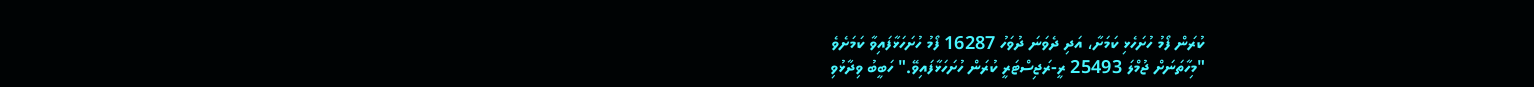ކުރަން ފޯމު ހުށަހެޅި ކަމަށާ، އަދި ދެވަނަ ދުވަހު 16287 ފޯމު ހުށަހަޅާފައިވާ ކަމަށެވެ
"މިހާތަނަށް ޖުމްލަ 25493 ރީ-ރަޖިސްޓަރީ ކުރަން ހުށަހަޅާފައިވޭ." ހަބީބު ވިދާޅުވި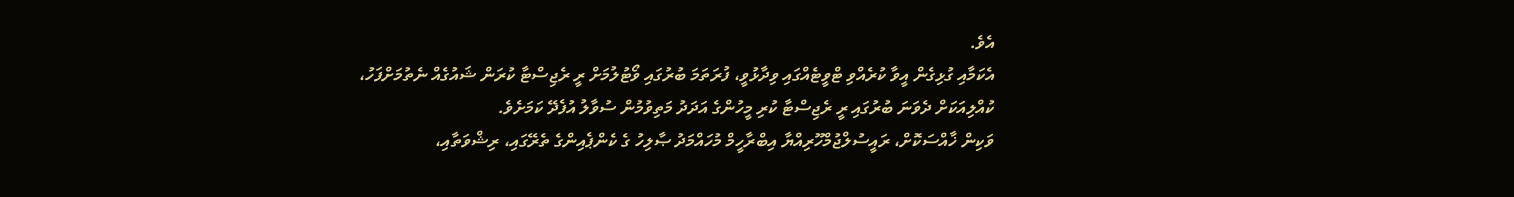އެވެ.
އެކަމާއި ގުޅިގެން އީވާ ކުރެއްވި ޓްވީޓެއްގައި ވިދާޅުވީ، ފުރަތަމަ ބުރުގައި ވޯޓުލުމަށް ރީ ރެޖިސްޓާ ކުރަން ޝައުގެއް ނެތުމަށްފަހު، ކުއްލިއަކަށް ދެވަނަ ބުރުގައި ރީ ރެޖިސްޓާ ކުރި މީހުންގެ އަދަދު މަތިވުމުން ސުވާލު އުފެދޭ ކަމަށެވެ.
ވަކިން ޚާއްސަކޮށް، ރައީސުލްޖުމްހޫރިއްޔާ އިބްރާހީމް މުހައްމަދު ޞާލިހު ގެ ކެންޕެއިންގެ ތެރޭގައި، ރިޝްވަތާއި،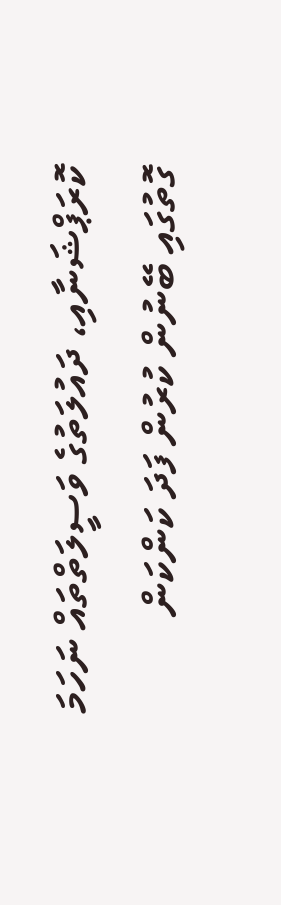ކޮރަޕްޝަނާއި، ދައުލަތުގެ ވަސީލަތްތައް ނަހަމަ ގޮތުގައި ބޭނުން ކުރުން ފަދަ ކަންކަން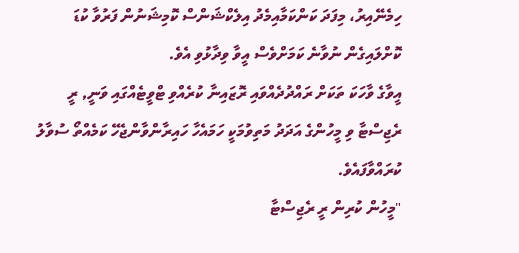ހިމެނޭއިރު، މިފަދަ ކަންކަމާއިމެދު އިލެކްޝަންސް ކޮމިޝަނުން ފަރުވާ ކުޑަ ކޮށްލައިގެން ނުވާނެ ކަމަށްވެސް އީވާ ވިދާޅުވި އެވެ.
އީވާގެ ވާހަކަ ތަކަށް ރައްދުދެއްވައި ރޮޒައިނާ ކުރެއްވި ޓްވީޓެއްގައި ވަނީ, ރީ ރެޖިސްޓާ ވި މީހުންގެ އަދަދު މަތިވުމަކީ ހަމައެހާ ހައިރާންވާންޖެހޭ ކަމެއްތޯ ސުވާލު ކުރައްވާފައެވެ.
"މީހުން ކުރިން ރީ ރެޖިސްޓާ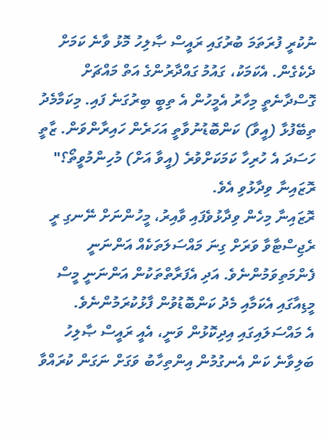ނުކުރީ ފުރަތަމަ ބުރުގައި ރައީސް ޞާލިހު މޮޅު ވާނެ ކަމަށް ދެކެގެން. އެކަމަކު، ގައުމު ގައްދާރުންގެ އަތް މައްޗަށް ގޮސްދާނެތީ މިހާރު އެމީހުން އެ ތިބީ ބިރުގަނެ ފައި. މިކަމާމެދު ތިބޭފުޅާ (އީވާ) ކަންބޮޑުނުވާތީ އަހަރެން ހައިރާންވަން. ޒާތީ ހަސަދަ އެ ހުރިހާ ކަމަކަށްވުރެ (އީވާ އަށް) މުހިންމުވީތޯ؟" ރޮޒައިނާ ވިދާޅުވި އެވެ.
ރޮޒައިނާ މިހެން ވިދާޅުވެފައި ވާއިރު، މީހުންނަށް ނޭނގި ރީ ރެޖިސްޓާވާ ވަރަށް ގިނަ މައްސަލަތަކެއް އަންނަނީ ފެންމަތިވަމުންނެވެ. އަދި އެފަރާތްތަކުން އަންނަނީ މީސް މީޑިއާގައި އެކަމާއި މެދު ކަންބޮޑުވުން ފާޅުކުރަމުންނެވެ.
އެ މައްސަލައިގައި އިދިކޮޅުން ވަނީ، އެއީ ރައީސް ޞާލިހު ބަލިވާނެ ކަން އެނގުމުން އިންތިހާބު ވަގަށް ނަގަން ކުރައްވާ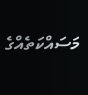މަސައްކަތެއްގެ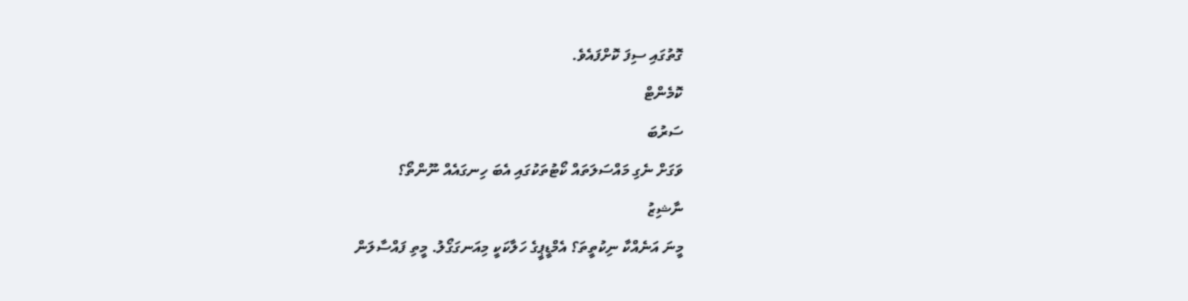ގޮތުގައި ސިފަ ކޮށްފައެވެ.
ކޮމެންޓް
ސަރުބަ
ވަގަށް ނެގި މައްސަލަތައް ކޯޓުތަކުގައި އެބަ ހިނގައެއް ނޫންތޯ؟
ނާޝިޒު
މީނަ އަނެއްކާ ނިކުތީތަ؟ އެމްޑީޕީގެ ހަލާކަކީ މިއަނގަގޯލު. މީތި ފައްސާލަން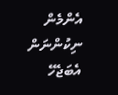އެންމެން ނިކުންނަން އެބަޖެހޭ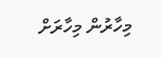މިހާރުން މިހާރަށް